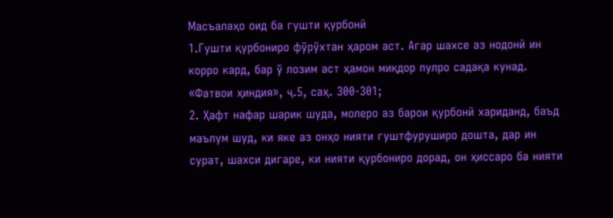Масъалаҳо оид ба гушти қурбонӣ
1.Гушти қурбониро фўрўхтан ҳаром аст. Агар шахсе аз нодонӣ ин корро кард, бар ў лозим аст ҳамон миқдор пулро садақа кунад. «Фатвои ҳиндия», ҷ.5, саҳ. 300-301;
2. Ҳафт нафар шарик шуда, молеро аз барои қурбонӣ хариданд, баъд маълум шуд, ки яке аз онҳо нияти гуштфуруширо дошта, дар ин сурат, шахси дигаре, ки нияти қурбониро дорад, он ҳиссаро ба нияти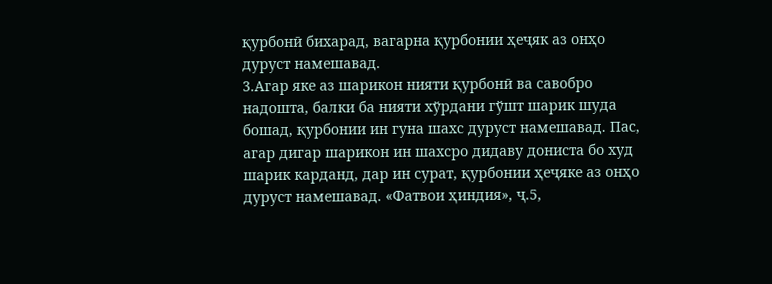қурбонӣ бихарад, вагарна қурбонии ҳеҷяк аз онҳо дуруст намешавад.
3.Агар яке аз шарикон нияти қурбонӣ ва савобро надошта, балки ба нияти хўрдани гўшт шарик шуда бошад, қурбонии ин гуна шахс дуруст намешавад. Пас, агар дигар шарикон ин шахсро дидаву дониста бо худ шарик карданд, дар ин сурат, қурбонии ҳеҷяке аз онҳо дуруст намешавад. «Фатвои ҳиндия», ҷ.5,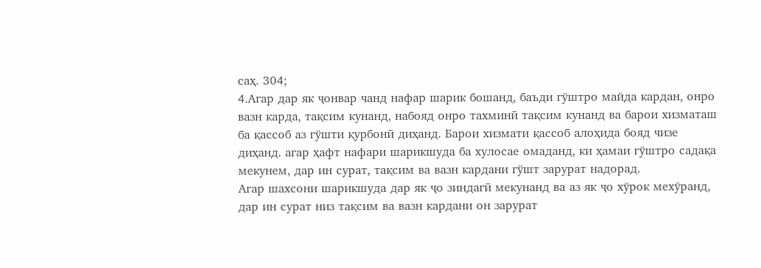саҳ. 304;
4.Агар дар як ҷонвар чанд нафар шарик бошанд, баъди гўштро майда кардан, онро вазн карда, тақсим кунанд, набояд онро тахминӣ тақсим кунанд ва барои хизматаш ба қассоб аз гўшти қурбонӣ диҳанд. Барои хизмати қассоб алоҳида бояд чизе диҳанд. агар ҳафт нафари шарикшуда ба хулосае омаданд, ки ҳамаи гўштро садақа мекунем, дар ин сурат, тақсим ва вазн кардани гўшт зарурат надорад.
Агар шахсони шарикшуда дар як ҷо зиндагӣ мекунанд ва аз як ҷо хўрок мехўранд, дар ин сурат низ тақсим ва вазн кардани он зарурат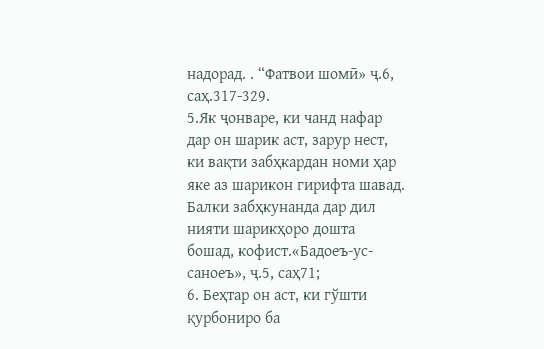надорад. . “Фатвои шомӣ» ҷ.6, саҳ.317-329.
5.Як ҷонваре, ки чанд нафар дар он шарик аст, зарур нест, ки вақти забҳкардан номи ҳар яке аз шарикон гирифта шавад. Балки забҳкунанда дар дил нияти шарикҳоро дошта бошад, кофист.«Бадоеъ-ус-саноеъ», ҷ.5, саҳ71;
6. Беҳтар он аст, ки гўшти қурбониро ба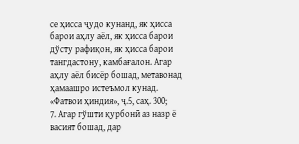се ҳисса ҷудо кунанд, як ҳисса барои аҳлу аёл, як ҳисса барои дўсту рафиқон, як ҳисса барои тангдастону, камбағалон. Агар аҳлу аёл бисёр бошад, метавонад ҳамаашро истеъмол кунад. «Фатвои ҳиндия», ҷ.5, саҳ. 300;
7. Агар гўшти қурбонӣ аз назр ё васият бошад, дар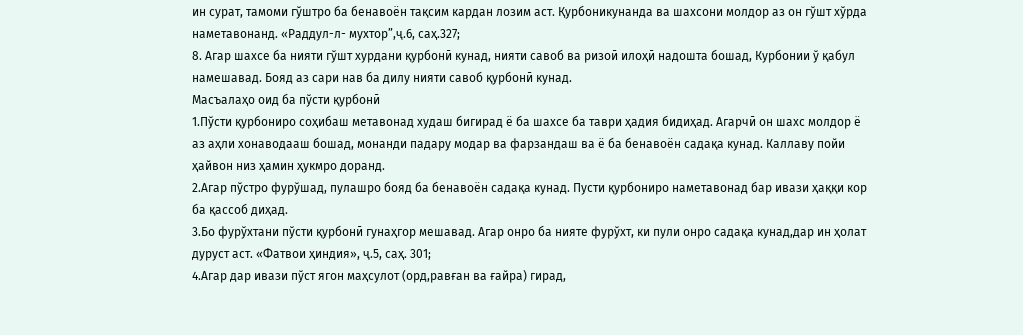ин сурат, тамоми гўштро ба бенавоён тақсим кардан лозим аст. Қурбоникунанда ва шахсони молдор аз он гўшт хўрда наметавонанд. «Раддул-л- мухтор”,ҷ.6, саҳ.327;
8. Агар шахсе ба нияти гўшт хурдани қурбонӣ кунад, нияти савоб ва ризоӣ илоҳӣ надошта бошад, Курбонии ў қабул намешавад. Бояд аз сари нав ба дилу нияти савоб қурбонӣ кунад.
Масъалаҳо оид ба пўсти қурбонӣ
1.Пўсти қурбониро соҳибаш метавонад худаш бигирад ё ба шахсе ба таври ҳадия бидиҳад. Агарчӣ он шахс молдор ё аз аҳли хонаводааш бошад, монанди падару модар ва фарзандаш ва ё ба бенавоён садақа кунад. Каллаву пойи ҳайвон низ ҳамин ҳукмро доранд.
2.Агар пўстро фурўшад, пулашро бояд ба бенавоён садақа кунад. Пусти қурбониро наметавонад бар ивази ҳаққи кор ба қассоб диҳад.
3.Бо фурўхтани пўсти қурбонӣ гунаҳгор мешавад. Агар онро ба нияте фурўхт, ки пули онро садақа кунад,дар ин ҳолат дуруст аст. «Фатвои ҳиндия», ҷ.5, саҳ. 301;
4.Агар дар ивази пўст ягон маҳсулот (орд,равған ва ғайра) гирад,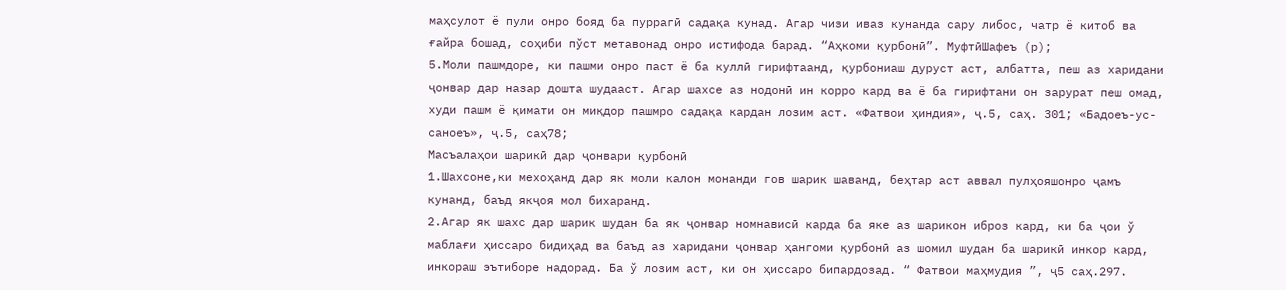маҳсулот ё пули онро бояд ба пуррагӣ садақа кунад. Агар чизи иваз кунанда сару либос, чатр ё китоб ва ғайра бошад, соҳиби пўст метавонад онро истифода барад. “Аҳкоми қурбонӣ”. МуфтӣШафеъ (р);
5.Моли пашмдоре, ки пашми онро паст ё ба куллӣ гирифтаанд, қурбониаш дуруст аст, албатта, пеш аз харидани ҷонвар дар назар дошта шудааст. Агар шахсе аз нодонӣ ин корро кард ва ё ба гирифтани он зарурат пеш омад, худи пашм ё қимати он миқдор пашмро садақа кардан лозим аст. «Фатвои ҳиндия», ҷ.5, саҳ. 301; «Бадоеъ-ус-саноеъ», ҷ.5, саҳ78;
Масъалаҳои шарикӣ дар ҷонвари қурбонӣ
1.Шахсоне,ки мехоҳанд дар як моли калон монанди гов шарик шаванд, беҳтар аст аввал пулҳояшонро ҷамъ кунанд, баъд якҷоя мол бихаранд.
2.Агар як шахс дар шарик шудан ба як ҷонвар номнависӣ карда ба яке аз шарикон иброз кард, ки ба ҷои ў маблағи ҳиссаро бидиҳад ва баъд аз харидани ҷонвар ҳангоми қурбонӣ аз шомил шудан ба шарикӣ инкор кард, инкораш эътиборе надорад. Ба ў лозим аст, ки он ҳиссаро бипардозад. “ Фатвои маҳмудия ”, ҷ5 саҳ.297.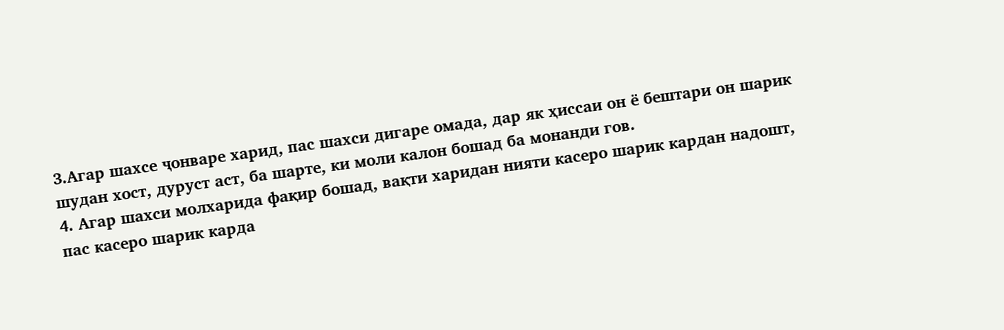3.Агар шахсе ҷонваре харид, пас шахси дигаре омада, дар як ҳиссаи он ё бештари он шарик шудан хост, дуруст аст, ба шарте, ки моли калон бошад ба монанди гов.
4. Агар шахси молхарида фақир бошад, вақти харидан нияти касеро шарик кардан надошт, пас касеро шарик карда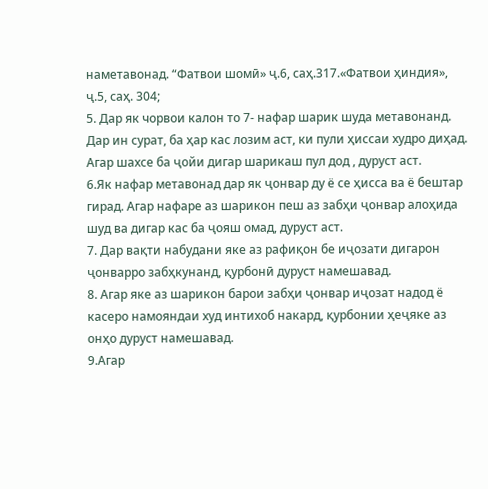наметавонад. “Фатвои шомӣ» ҷ.6, саҳ.317.«Фатвои ҳиндия», ҷ.5, саҳ. 304;
5. Дар як чорвои калон то 7- нафар шарик шуда метавонанд. Дар ин сурат, ба ҳар кас лозим аст, ки пули ҳиссаи худро диҳад. Агар шахсе ба ҷойи дигар шарикаш пул дод , дуруст аст.
6.Як нафар метавонад дар як ҷонвар ду ё се ҳисса ва ё бештар гирад. Агар нафаре аз шарикон пеш аз забҳи ҷонвар алоҳида шуд ва дигар кас ба ҷояш омад, дуруст аст.
7. Дар вақти набудани яке аз рафиқон бе иҷозати дигарон ҷонварро забҳкунанд, қурбонӣ дуруст намешавад.
8. Агар яке аз шарикон барои забҳи ҷонвар иҷозат надод ё касеро намояндаи худ интихоб накард, қурбонии ҳеҷяке аз онҳо дуруст намешавад.
9.Агар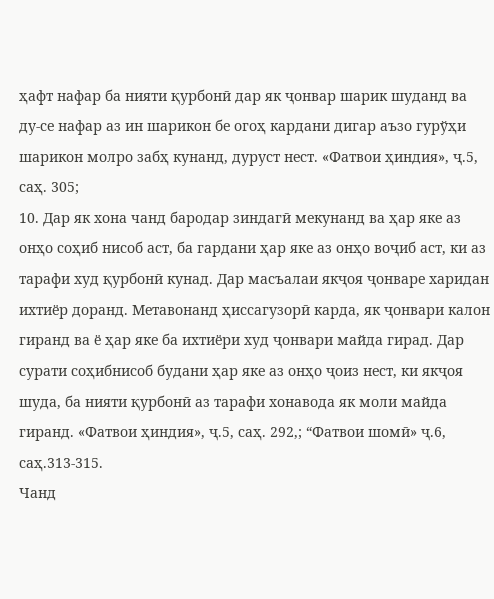ҳафт нафар ба нияти қурбонӣ дар як ҷонвар шарик шуданд ва ду-се нафар аз ин шарикон бе огоҳ кардани дигар аъзо гурўҳи шарикон молро забҳ кунанд, дуруст нест. «Фатвои ҳиндия», ҷ.5, саҳ. 305;
10. Дар як хона чанд бародар зиндагӣ мекунанд ва ҳар яке аз онҳо соҳиб нисоб аст, ба гардани ҳар яке аз онҳо воҷиб аст, ки аз тарафи худ қурбонӣ кунад. Дар масъалаи якҷоя ҷонваре харидан ихтиёр доранд. Метавонанд ҳиссагузорӣ карда, як ҷонвари калон гиранд ва ё ҳар яке ба ихтиёри худ ҷонвари майда гирад. Дар сурати соҳибнисоб будани ҳар яке аз онҳо ҷоиз нест, ки якҷоя шуда, ба нияти қурбонӣ аз тарафи хонавода як моли майда гиранд. «Фатвои ҳиндия», ҷ.5, саҳ. 292,; “Фатвои шомӣ» ҷ.6, саҳ.313-315.
Чанд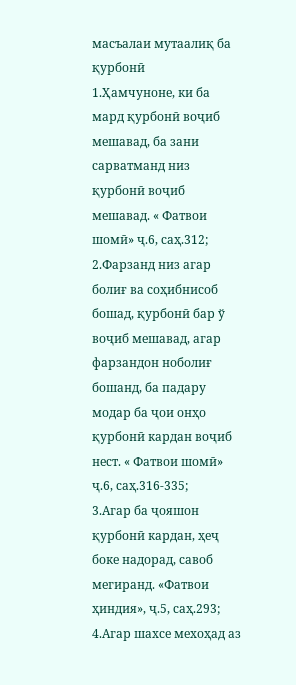масъалаи мутаалиқ ба қурбонӣ
1.Ҳамчуноне, ки ба мард қурбонӣ воҷиб мешавад, ба зани сарватманд низ қурбонӣ воҷиб мешавад. « Фатвои шомӣ» ҷ.6, саҳ.312;
2.Фарзанд низ агар болиғ ва соҳибнисоб бошад, қурбонӣ бар ў воҷиб мешавад, агар фарзандон ноболиғ бошанд, ба падару модар ба ҷои онҳо қурбонӣ кардан воҷиб нест. « Фатвои шомӣ» ҷ.6, саҳ.316-335;
3.Агар ба ҷояшон қурбонӣ кардан, ҳеҷ боке надорад, савоб мегиранд. «Фатвои ҳиндия», ҷ.5, саҳ.293;
4.Агар шахсе мехоҳад аз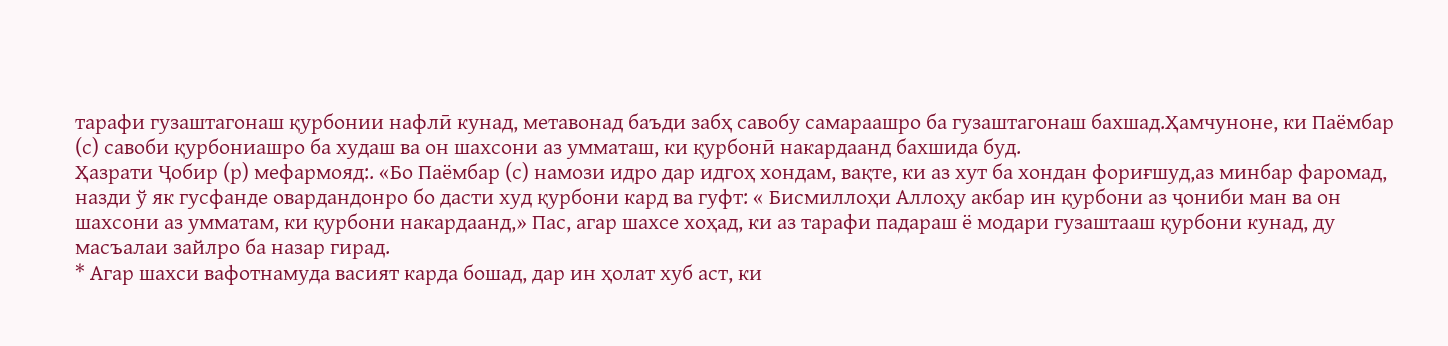тарафи гузаштагонаш қурбонии нафлӣ кунад, метавонад баъди забҳ савобу самараашро ба гузаштагонаш бахшад.Ҳамчуноне, ки Паёмбар (с) савоби қурбониашро ба худаш ва он шахсони аз умматаш, ки қурбонӣ накардаанд бахшида буд.
Ҳазрати Ҷобир (р) мефармояд:. «Бо Паёмбар (с) намози идро дар идгоҳ хондам, вақте, ки аз хут ба хондан фориғшуд,аз минбар фаромад, назди ў як гусфанде овардандонро бо дасти худ қурбони кард ва гуфт: « Бисмиллоҳи Аллоҳу акбар ин қурбони аз ҷониби ман ва он шахсони аз умматам, ки қурбони накардаанд,» Пас, агар шахсе хоҳад, ки аз тарафи падараш ё модари гузаштааш қурбони кунад, ду масъалаи зайлро ба назар гирад.
* Агар шахси вафотнамуда васият карда бошад, дар ин ҳолат хуб аст, ки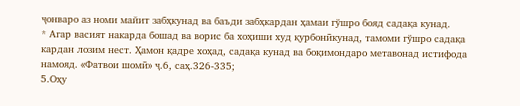ҷонваро аз номи майит забҳкунад ва баъди забҳкардан ҳамаи гўшро бояд садақа кунад.
* Агар васият накарда бошад ва ворис ба хоҳиши худ қурбонӣкунад, тамоми гўшро садақа кардан лозим нест. Ҳамон қадре хоҳад, садақа кунад ва боқимондаро метавонад истифода намояд. «Фатвои шомӣ» ҷ.6, саҳ.326-335;
5.Оҳу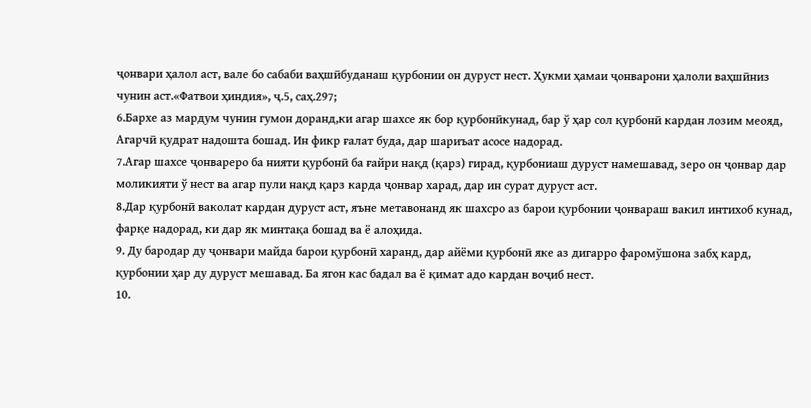ҷонвари ҳалол аст, вале бо сабаби ваҳшӣбуданаш қурбонии он дуруст нест. Ҳукми ҳамаи ҷонварони ҳалоли ваҳшӣниз чунин аст.«Фатвои ҳиндия», ҷ.5, саҳ.297;
6.Бархе аз мардум чунин гумон доранд,ки агар шахсе як бор қурбонӣкунад, бар ў ҳар сол қурбонӣ кардан лозим меояд, Агарчӣ қудрат надошта бошад. Ин фикр ғалат буда, дар шариъат асосе надорад.
7.Агар шахсе ҷонвареро ба нияти қурбонӣ ба ғайри нақд (қарз) гирад, қурбониаш дуруст намешавад, зеро он ҷонвар дар моликияти ў нест ва агар пули нақд қарз карда ҷонвар харад, дар ин сурат дуруст аст.
8.Дар қурбонӣ ваколат кардан дуруст аст, яъне метавонанд як шахсро аз барои қурбонии ҷонвараш вакил интихоб кунад, фарқе надорад, ки дар як минтақа бошад ва ё алоҳида.
9. Ду бародар ду ҷонвари майда барои қурбонӣ харанд, дар айёми қурбонӣ яке аз дигарро фаромўшона забҳ кард, қурбонии ҳар ду дуруст мешавад. Ба ягон кас бадал ва ё қимат адо кардан воҷиб нест.
10.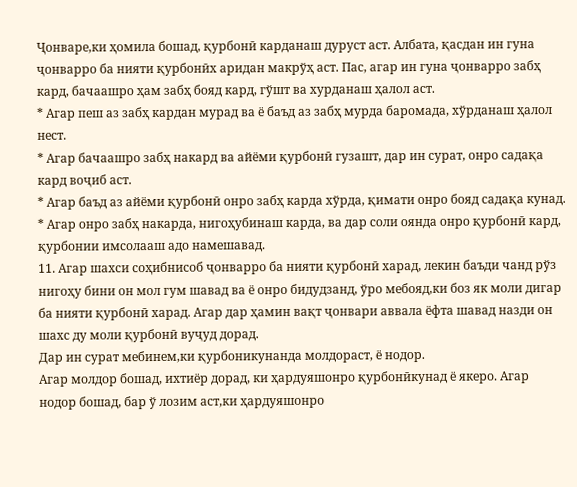Ҷонваре,ки ҳомила бошад, қурбонӣ карданаш дуруст аст. Албата, қасдан ин гуна ҷонварро ба нияти қурбонӣх аридан макрўҳ аст. Пас, агар ин гуна ҷонварро забҳ кард, бачаашро ҳам забҳ бояд кард, гўшт ва хурданаш ҳалол аст.
* Агар пеш аз забҳ кардан мурад ва ё баъд аз забҳ мурда баромада, хўрданаш ҳалол нест.
* Агар бачаашро забҳ накард ва айёми қурбонӣ гузашт, дар ин сурат, онро садақа кард воҷиб аст.
* Агар баъд аз айёми қурбонӣ онро забҳ карда хўрда, қимати онро бояд садақа кунад.
* Агар онро забҳ накарда, нигоҳубинаш карда, ва дар соли оянда онро қурбонӣ кард, қурбонии имсолааш адо намешавад.
11. Агар шахси соҳибнисоб ҷонварро ба нияти қурбонӣ харад, лекин баъди чанд рўз нигоҳу бини он мол гум шавад ва ё онро бидудзанд, ўро мебояд,ки боз як моли дигар ба нияти қурбонӣ харад. Агар дар ҳамин вақт ҷонвари аввала ёфта шавад назди он шахс ду моли қурбонӣ вуҷуд дорад.
Дар ин сурат мебинем,ки қурбоникунанда молдораст, ё нодор.
Агар молдор бошад, ихтиёр дорад, ки ҳардуяшонро қурбонӣкунад ё якеро. Агар нодор бошад, бар ў лозим аст,ки ҳардуяшонро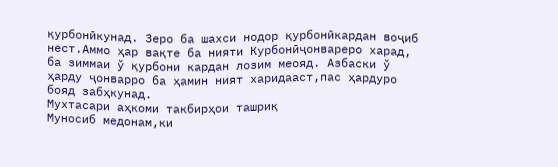қурбонӣкунад. Зеро ба шахси нодор қурбонӣкардан воҷиб нест.Аммо ҳар вақте ба нияти Курбонӣҷонвареро харад, ба зиммаи ў қурбони кардан лозим меояд. Азбаски ў ҳарду ҷонварро ба ҳамин ният харидааст,пас ҳардуро бояд забҳкунад.
Мухтасари аҳкоми такбирҳои ташриқ
Муносиб медонам,ки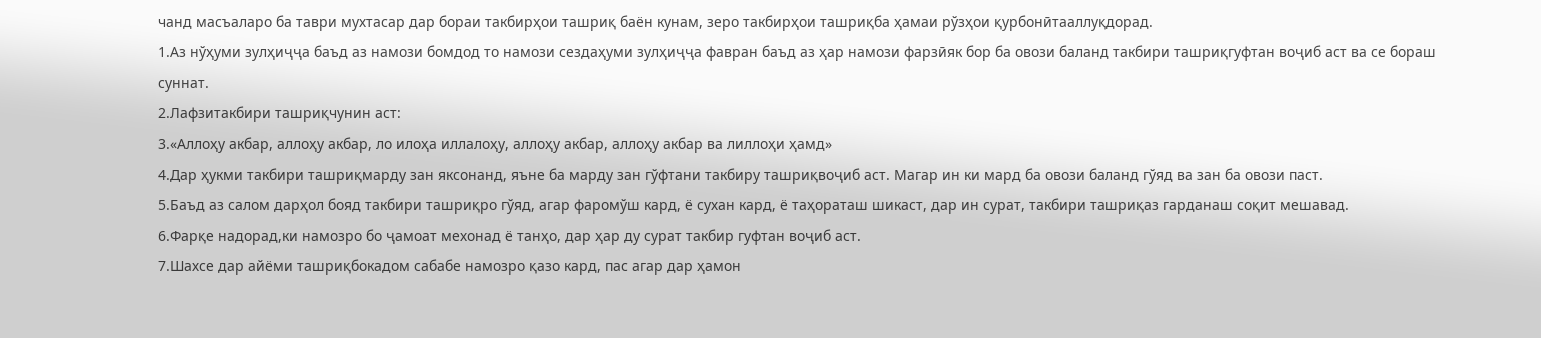чанд масъаларо ба таври мухтасар дар бораи такбирҳои ташриқ баён кунам, зеро такбирҳои ташриқба ҳамаи рўзҳои қурбонӣтааллуқдорад.
1.Аз нўҳуми зулҳиҷҷа баъд аз намози бомдод то намози сездаҳуми зулҳиҷҷа фавран баъд аз ҳар намози фарзӣяк бор ба овози баланд такбири ташриқгуфтан воҷиб аст ва се бораш суннат.
2.Лафзитакбири ташриқчунин аст:
3.«Аллоҳу акбар, аллоҳу акбар, ло илоҳа иллалоҳу, аллоҳу акбар, аллоҳу акбар ва лиллоҳи ҳамд»
4.Дар ҳукми такбири ташриқмарду зан яксонанд, яъне ба марду зан гўфтани такбиру ташриқвоҷиб аст. Магар ин ки мард ба овози баланд гўяд ва зан ба овози паст.
5.Баъд аз салом дарҳол бояд такбири ташриқро гўяд, агар фаромўш кард, ё сухан кард, ё таҳораташ шикаст, дар ин сурат, такбири ташриқаз гарданаш соқит мешавад.
6.Фарқе надорад,ки намозро бо ҷамоат мехонад ё танҳо, дар ҳар ду сурат такбир гуфтан воҷиб аст.
7.Шахсе дар айёми ташриқбокадом сабабе намозро қазо кард, пас агар дар ҳамон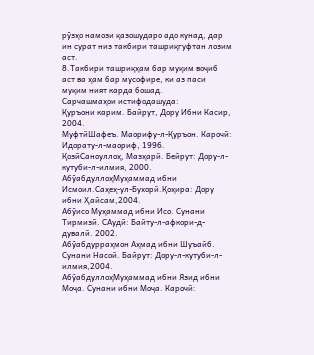рўзҳо намози қазошударо адо кунад, дар ин сурат низ такбири ташриқгуфтан лозим аст.
8.Такбири ташриқҳам бар муқим воҷиб аст ва ҳам бар мусофире, ки аз паси муқим ният карда бошад.
Сарчашмаҳои истифодашуда:
Қуръони карим. Байрут, Дору Ибни Касир, 2004.
МуфтӣШафеъ. Маорифу-л-Қуръон. Карочӣ: Идорату-л-маориф, 1996.
ҚозӣСаноуллоҳ, Мазҳарӣ. Бейрут: Дору-л-кутуби-л-илмия, 2000.
АбўабдуллоҳМуҳаммад ибни Исмоил.Саҳеҳ-ул-Бухорӣ.Қоҳира: Дору ибни Ҳайсам,2004.
Абўисо Муҳаммад ибни Исо. Сунани Тирмизӣ. САудӣ: Байту-л-афкори-д-дувалӣ. 2002.
Абўабдурраҳмон Аҳмад ибни Шуъайб. Сунани Насоӣ. Байрут: Дору-л-кутуби-л-илмия,2004.
АбўабдуллоҳМуҳаммад ибни Язид ибни Моҷа. Сунани ибни Моҷа. Карочӣ: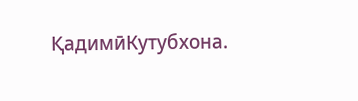ҚадимӣКутубхона.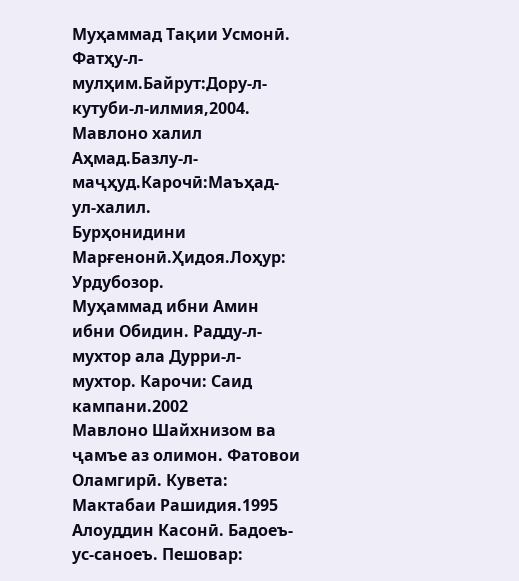Муҳаммад Тақии Усмонӣ. Фатҳу-л-мулҳим.Байрут:Дору-л-кутуби-л-илмия,2004.
Мавлоно халил Аҳмад.Базлу-л-маҷҳуд.Карочӣ:Маъҳад-ул-халил.
Бурҳонидини Марғенонӣ.Ҳидоя.Лоҳур: Урдубозор.
Муҳаммад ибни Амин ибни Обидин. Радду-л-мухтор ала Дурри-л- мухтор. Карочи: Саид кампани.2002
Мавлоно Шайхнизом ва ҷамъе аз олимон. Фатовои Оламгирӣ. Кувета: Мактабаи Рашидия.1995
Алоуддин Касонӣ. Бадоеъ-ус-саноеъ. Пешовар: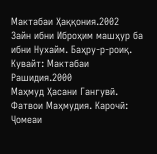Мактабаи Ҳаққония.2002
Зайн ибни Иброҳим машҳур ба ибни Нухайм. Баҳру-р-роиқ. Кувайт: Мактабаи Рашидия.2000
Маҳмуд Ҳасани Гангувӣ. Фатвои Маҳмудия. Карочӣ: Ҷомеаи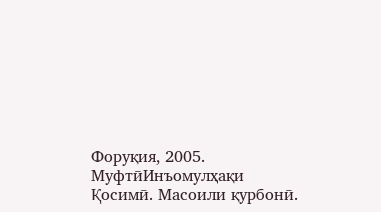Форуқия, 2005.
МуфтӣИнъомулҳақи Қосимӣ. Масоили қурбонӣ.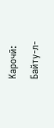Карочӣ:
Байту-л-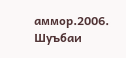аммор.2006.
Шуъбаи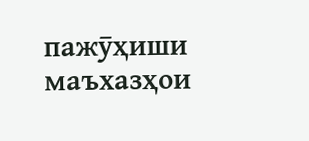пажӯҳиши маъхазҳои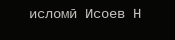исломӣ Исоев Н